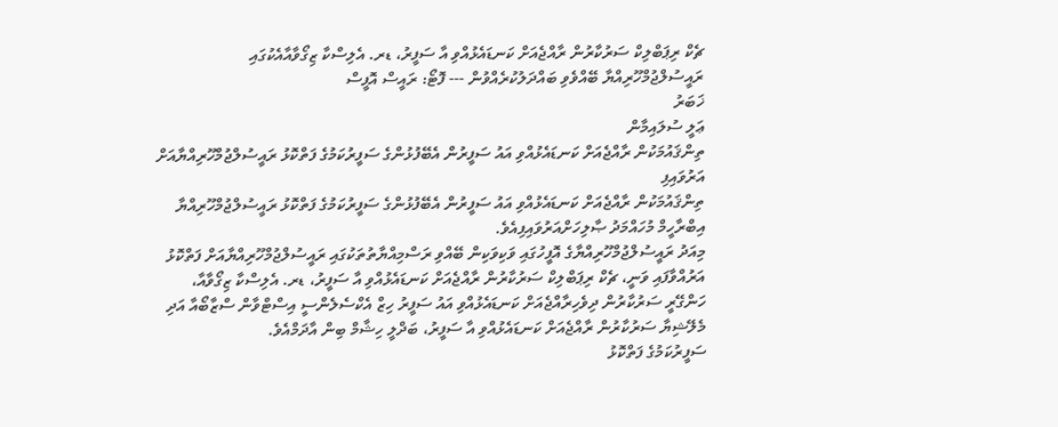ޗެކް ރިޕަބްލިކް ސަރުކާރުން ރާއްޖެއަށް ކަނޑައެޅުއްވި އާ ސަފީރު، ޑރ. އެލިސްކާ ޒިގޯވާއާއެކުގައި ރައީސުލްޖުމްހޫރިއްޔާ ބޭއްވެވި ބައްދަލުކުރެއްވުން --- ފޮޓޯ: ރައީސް އޮފީސް
ޚަބަރު
ޢަލީ ސުލައިމާން
ތިންޤައުމަކުން ރާއްޖެއަށް ކަނޑައެޅުއްވި އައު ސަފީރުން އެބޭފުޅުންގެ ސަފީރުކަމުގެ ފަތްކޮޅު ރައީސުލްޖުމްހޫރިއްޔާއަށް އަރުވައިފި
ތިންޤައުމަކުން ރާއްޖެއަށް ކަނޑައެޅުއްވި އައު ސަފީރުން އެބޭފުޅުންގެ ސަފީރުކަމުގެ ފަތްކޮޅު ރައީސުލްޖުމްހޫރިއްޔާ އިބްރާހީމް މުހައްމަދު ޞާލިހަށްއަރުވައިފިއެވެ.
މިއަދު ރައީސުލްޖުމްހޫރިއްޔާގެ އޮފީހުގައި ވަކިވަކިން ބޭއްވި ރަސްމިއްޔާތުތަކުގައި ރައީސުލްޖުމްހޫރިއްޔާއަށް ފަތްކޮޅު އަރުއްވާފައި ވަނީ، ޗެކް ރިޕަބްލިކް ސަރުކާރުން ރާއްޖެއަށް ކަނޑައެޅުއްވި އާ ސަފީރު، ޑރ. އެލިސްކާ ޒިގޯވާއާ، ހަންގޭރީ ސަރުކާރުން ދިވެހިރާއްޖެއަށް ކަނޑައެޅުއްވި އައު ސަފީރު ހިޒް އެކްސެލެންސީ އިސްޓްވާން ސްޒާބޯއާ އަދި މެލޭޝިޔާ ސަރުކާރުން ރާއްޖެއަށް ކަނޑައެޅުއްވި އާ ސަފީރު، ބަދްލީ ހިޝާމް ބިން އާދަމްއެވެ.
ސަފީރުކަމުގެ ފަތްކޮޅު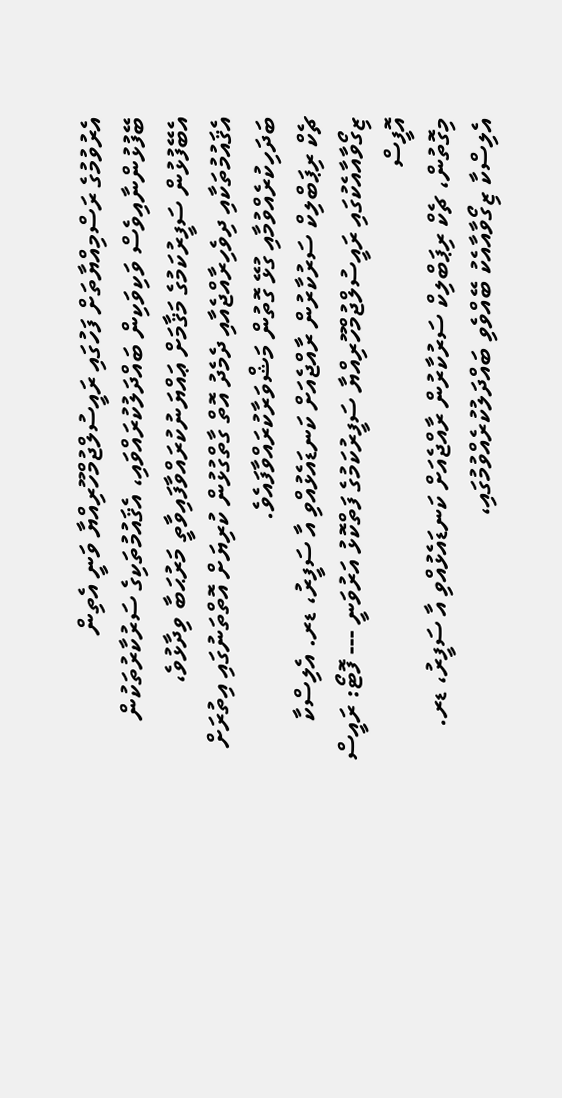އެރުވުމުގެ ރަސްމިއްޔާތަށް ފަހުގައި ރައީސުލްޖުމްހޫރިއްޔާ ވަނީ އެތިން ބޭފުޅުންނާއިވެސް ވަކިވަކިން ބައްދަލުކުރައްވައި، އެޤައުމުތަކިގެ ސަރުކާރުތަކުން އެބޭފުޅުން ސަފީރުކަމުގެ މަޤާމަށް ޢައްޔަނުކުރައްވާފައިވާތީ މަރުޙަބާ ވިދާޅުވެ، އެޤައުމުތަކާއި ދިވެހިރާއްޖެއާއި ދެމެދު އޮތް ގާތްގުޅުން ކުރިޔަށް އޮތްތަނުގައި އިތުރަށް ބަދަހިކުރެއްވުމާއި ގުޅޭ ގޮތުން މަޝްވަރާކުރައްވާފައެވެ.
ޗެކް ރިޕަބްލިކް ސަރުކާރުން ރާއްޖެއަށް ކަނޑައެޅުއްވި އާ ސަފީރު، ޑރ. އެލިސްކާ ޒިގޯވާއާއެކުގައި ރައީސުލްޖުމްހޫރިއްޔާ ސަފީރުކަމުގެ ފަތްކޮޅު އަރުވަނީ --- ފޮޓޯ: ރައީސް އޮފީސް
މިގޮތުން، ޗެކް ރިޕަބްލިކް ސަރުކާރުން ރާއްޖެއަށް ކަނޑައެޅުއްވި އާ ސަފީރު، ޑރ. އެލިސްކާ ޒިގޯވާއާއެކު ބޭއްވެވި ބައްދަލުކުރެއްވުމުގައި،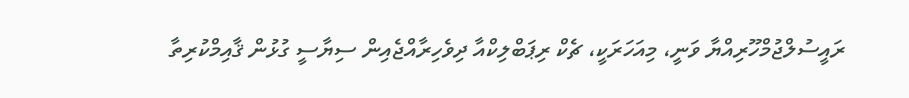ރައީސުލްޖުމްހޫރިއްޔާ ވަނީ، މިއަހަރަކީ، ޗެކް ރިޕަބްލިކްއާ ދިވެހިރާއްޖެއިން ސިޔާސީ ގުޅުން ޤާއިމްކުރިތާ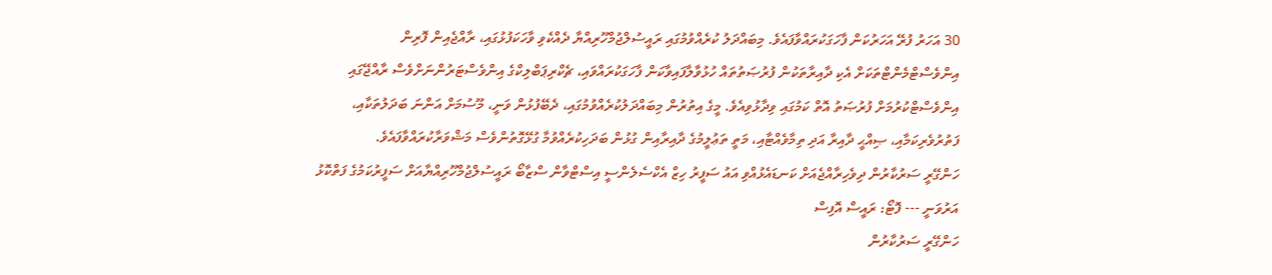30 އަހަރު ފުރޭ އަހަރުކަން ފާހަގަކުރައްވާފައެވެ. މިބައްދަލު ކުރެއްވުމުގައި ރައީސުލްޖުމްހޫރިއްޔާ ދެއްކެވި ވާހަކަފުޅުގައި، ރާއްޖެއިން ފޮރިން އިންވެސްޓްމެންޓްތަކަށް އެކި ދާއިރާތަކުން ފުރުޞަތުތައް ހުޅުވާލާފައިވާކަން ފާހަގަކުރައްވައި، ޗެކްރިޕަބްލިކްގެ އިންވެސްޓަރުންނަށްވެސް ރާއްޖޭގައި އިންވެސްޓްކުރުމަށް ފުރުޞަތު އޮތް ކަމުގައި ވިދާޅުވިއެވެ. މީގެ އިތުރުން މިބައްދަލުކުރެއްވުމުގައި، ދެބޭފުޅުން ވަނީ، މޫސުމަށް އަންނަ ބަދަލުތަކާއި، ފަތުރުވެރިކަމާއި، ޞިއްޙީ ދާއިރާ އަދި ތިމާވެއްޓާއި، މަތީ ތަޢުލީމުގެ ދާއިރާއިން ގުޅުން ބަދަހިކުރެއްވުމާ ގުޅޭގޮތުންވެސް މަޝްވަރާކުރައްވާފައެވެ.
ހަންގޭރީ ސަރުކާރުން ދިވެހިރާއްޖެއަށް ކަނޑައެޅުއްވި އައު ސަފީރު ހިޒް އެކްސެލެންސީ އިސްޓްވާން ސްޒާބޯ ރައީސުލްޖުމްހޫރިއްޔާއަށް ސަފީރުކަމުގެ ފަތްކޮޅު އަރުވަނީ --- ފޮޓޯ: ރައީސް އޮފިސް
ހަންގޭރީ ސަރުކާރުން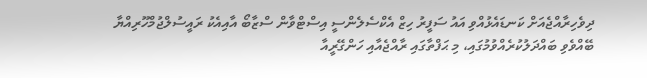ދިވެހިރާއްޖެއަށް ކަނޑައެޅުއްވި އައު ސަފީރު ހިޒް އެކްސެލެންސީ އިސްޓްވާން ސްޒާބޯ އާއިއެކު ރައީސުލްޖުމްހޫރިއްޔާ ބޭއްވެވި ބައްދަލުކުރެއްވުމުގައި، މި ޙަފްތާގައި ރާއްޖެއާއި ހަންގޭރީއާ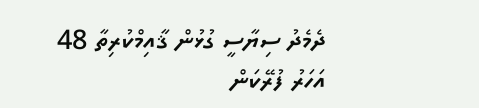ދެމެދު ސިޔާސީ ގުޅުން ޤާއިމްކުރިތާ 48 އަހަރު ފުރޭކަން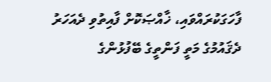ފާހަގަކުރައްވައި، ޚާއްޞަކޮށް ފާއިތުވި ދެއަހަރު ދެޤައުމުގެ މަތީ ފަންތީގެ ބޭފުޅުންގެ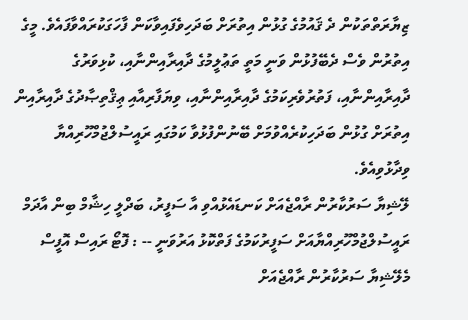ޒިޔާރަތްތަކުން ދެ ޤައުމުގެ ގުޅުން އިތުރަށް ބަދަހިވެފައިވާކަން ފާހަގަކުރައްވާފައެވެ. މީގެ އިތުރުން ވެސް ދެބޭފުޅުން ވަނީ މަތީ ތަޢުލީމުގެ ދާއިރާއިންނާއި، ކުޅިވަރުގެ ދާއިރާއިންނާއި، ފަތުރުވެރިކަމުގެ ދާއިރާއިންނާއި، ވިޔަފާރިއާއި ޢިޤްތިޞާދުގެ ދާއިރާއިން އިތުރަށް ގުޅުން ބަދަހިކުރެއްވުމަށް ބޭނުންފުޅުވާ ކަމުގައި ރައީސުލްޖުމްހޫރިއްޔާ ވިދާޅުވިއެވެ.
ލޭޝިޔާ ސަރުކާރުން ރާއްޖެއަށް ކަނޑައެޅުއްވި އާ ސަފީރު، ބަދްލީ ހިޝާމް ބިން އާދަމް ރައީސުލްޖުމްހޫރިއްޔާއަށް ސަފީރުކަމުގެ ފަތްކޮޅު އަރުވަނީ -- : ފޮޓޯ ރައިސް އޮފީސް
މެލޭޝިޔާ ސަރުކާރުން ރާއްޖެއަށް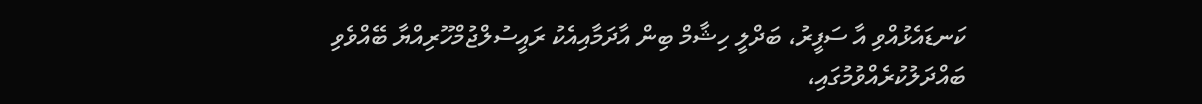ކަނޑައެޅުއްވި އާ ސަފީރު، ބަދްލީ ހިޝާމް ބިން އާދަމާއިއެކު ރައީސުލްޖުމްހޫރިއްޔާ ބޭއްވެވި ބައްދަލުކުރެއްވުމުގައި،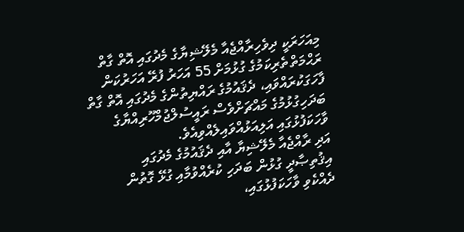މިއަހަރަކީ ދިވެހިރާއްޖެއާ މެލޭޝިޔާގެ މެދުގައި އޮތް ގާތް ރަޙްމަތްތެރިކަމުގެ ގުޅުމަށް 55 އަހަރު ފުރޭ އަހަރުކަން ފާހަގަކުރައްވައި، ދެޤައުމުގެ ރައްޔިތުންގެ މެދުގައި އޮތް ގާތް ބަދަހިގުޅުމުގެ މައްޗަށްވެސް ރައީސުލްޖުމްހޫރިއްޔާގެ ވާހަކަފުޅުގައި އަލިއަޅުއްވައިލެއްވިއެވެ.
އަދި ރާއްޖެއާ މެލޭޝިޔާ އާއި ދެޤައުމުގެ މެދުގައި އިޤުތިޞާދީ ގުޅުން ބަދަހި ކުރެއްވުމާއި ގުޅޭ ގޮތުން ދެއްކެވި ވާހަކަފުޅުގައި،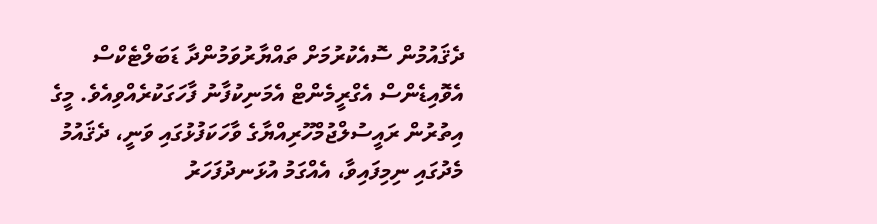ދެޤައުމުން ސޮއެކުރުމަށް ތައްޔާރުވަމުންދާ ޑަބަލްޓެކްސް އެވޮއިޑެންސް އެގްރީމެންޓް އެމަނިކުފާނު ފާހަގަކުރެއްވިއެވެ. މީގެ އިތުރުން ރައީސުލްޖުމްހޫރިއްޔާގެ ވާހަކަފުޅުގައި ވަނީ، ދެޤައުމު މެދުގައި ނިމިފައިވާ، އެއްގަމު އުޅަނދުފަހަރު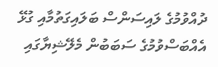ދުއްވުމުގެ ލައިސަންސް ބަލައިގަތުމާއި ގުޅޭ އެއްބަސްވުމުގެ ސަބަބުން މެލޭޝިޔާގައި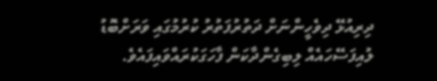ދިރިއުޅޭ ދިވެހީންނަށް ދަތުރުފަތުރު ކުރުމުގައި ވަރަށްބޮޑު ލުއިފަސޭހައެއް ލިބިގެންދާކަން ފާހަގަކުރައްވައިފައެވެ.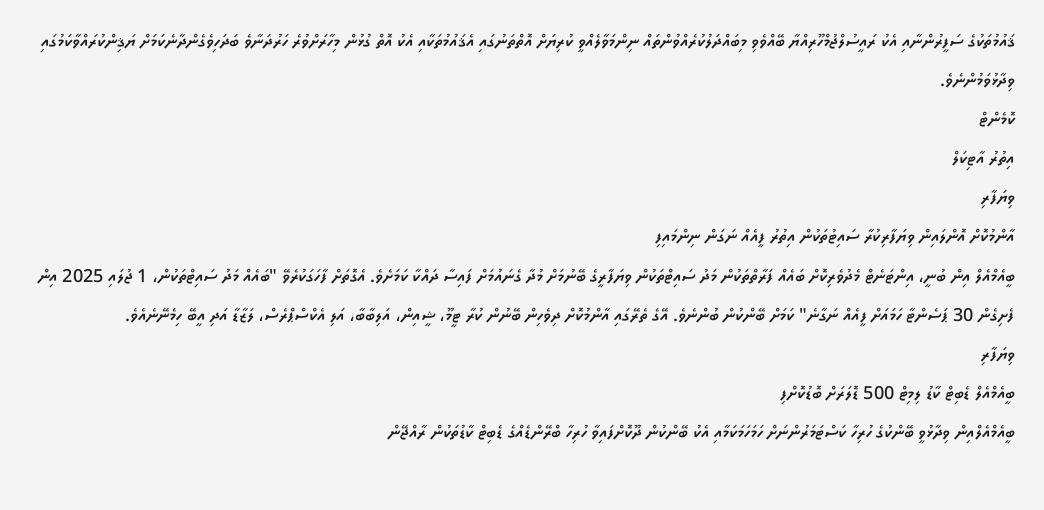ޤައުމުތަކުގެ ސަފީރުންނާއި އެކު ރައީސުލްޖުމްހޫރިއްޔާ ބޭއްވެވި މިބައްދަލުކުރެއްވުންތައް ނިންމަވާލެއްވީ ކުރިޔަށް އޮތްތަނުގައި އެޤައުމުތަކާއި އެކު އޮތް ގުޅުން މިހާރަށްވުރެ ހަރުދަނާވެ ބަދަހިވެގެންދާނެކަމަށް ޔަޤިންކުރައްވާކަމުގައި ވިދާޅުވަމުންނެވެ.
ކޮމެންޓް
އިތުރު އާޓިކަލް
ވިޔަފާރި
އާންމުކޮށް އޮންލައިން ވިޔަފާރިކުރާ ސައިޓުތަކުން އިތުރު ފީއެއް ނަގަން ނިންމައިފި
ބީއެމްއެލް އިން ބުނީ، އިންޓަނެޓް މެދުވެރިކޮށް ބައެއް ފަރާތްތަކުން މަދު ސައިޓްތަކުން ވިޔަފާރީގެ ބޭނުމަށް މުދާ ގެނައުމަށް ފައިސާ ދައްކާ ކަމަށެވެ. އެގޮތަށް ފާހަގަކުރެވޭ "ބައެއް މަދު ސައިޓްތަކުން، 1 ޖުލައި 2025 އިން ފެށިގެން 30 ޕަސެންޓާ ހަމައަށް ފީއެއް ނަގާނެ" ކަމަށް ބޭންކުން ބުންނެވެ. އޭގެ ތެރޭގައި އާންމުކޮށް ދިވެހިން ބޭނުން ކުރާ ޓީމޫ، ޝީއިން، އަލިބާބާ، އަލި އެކްސްޕްރެސް، ލަޒާޑާ އަދި އީބޭ ހިމެނޭނެއެވެ.
ވިޔަފާރި
ބީއެމްއެލް ޑެބިޓް ކާޑު ލިމިޓް 500 ޑޮލަރަށް ބޮޑުކޮށްފި
ބީއެމްއެލްއިން ވިދާޅުވީ ބޭންކުގެ ހުރިހާ ކަސްޓަމަރުންނަށް ހަމަހަމަކަމާއި އެކު ބޭންކުން ދޫކޮށްފައިވާ ހުރިހާ ބްރޭންޑެއްގެ ޑެބިޓް ކާޑުތަކުން ރާއްޖޭން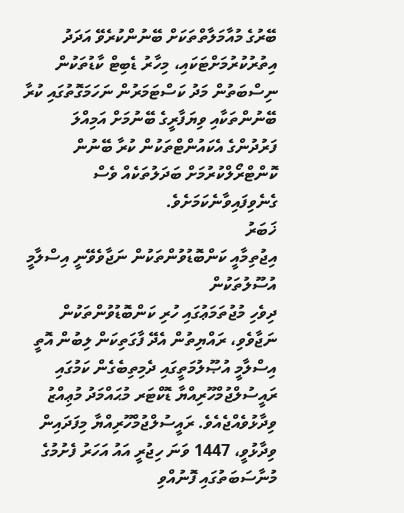ބޭރުގެ މުއާމަލާތްތަކަށް ބޭނުންކުރެވޭ އަދަދު އިތުރުކުރުމަށްޓަކައި، މިހާރު ޑެބިޓް ކާޑުތަކުން ނިސްބަތުން މަދު ކަސްޓަމަރުން ނަހަމަގޮތުގައި ކުރާ ބޭނުންތަކާއި ވިޔަފާރީގެ ބޭނުމަށް އަމިއްލަ ފަރުދުންގެ އެކައުންޓްތަކުން ކުރާ ބޭނުން ކޮންޓްރޯލްކުރުމަށް ބަދަލުތަކެއް ވެސް ގެނެވިފައިވާނެކަމަށެވެ.
ޚަބަރު
އިޖުތިމާއީ ކަންބޮޑުވުންތަކުން ނަޖާވެވޭނީ އިސްލާމީ އުސޫލުތަކުން
ދިވެހި މުޖުތަމަޢުގައި ހުރި ކަންބޮޑުވުންތަކުން ނަޖާވެވި، ރައްޔިތުން އެދޭ ފާގަތިކަން ލިބުން އޮތީ އިސްލާމީ އުޞޫލުމަތީގައި ދެމިތިބެގެން ކަމުގައި ރައީސުލްޖުމްހޫރިއްޔާ ޑޮކްޓަރ މުޙައްމަދު މުޢިއްޒު ވިދާޅުވެއްޖެއެވެ. ރައީސުލްޖުމްހޫރިއްޔާ މިފަދައިން ވިދާޅުވީ، 1447 ވަނަ ހިޖުރީ އައު އަހަރު ފެށުމުގެ މުނާސަބަތުގައި ފޮނުއްވި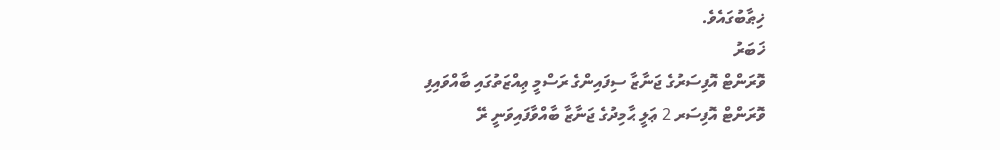ޚިޠާބުގައެވެ.
ޚަބަރު
ވޮރަންޓް އޮފިސަރުގެ ޖަނާޒާ ސިފައިންގެ ރަސްމީ ޢިއްޒަތުގައި ބާއްވައިފި
ވޮރަންޓް އޮފިސަރ 2 ޢަލީ ޙާމިދުގެ ޖަނާޒާ ބާއްވާފައިވަނީ ރޭ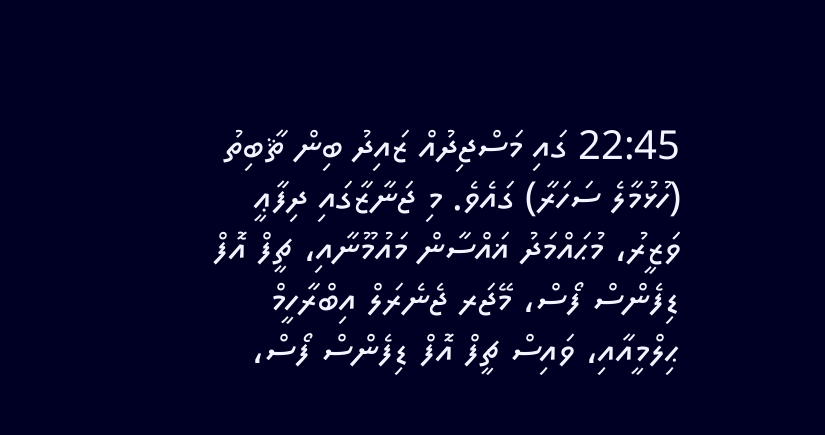22:45 ގައި މަސްޖިދުއް ޒައިދު ބިން ޘާބިތު (ހުޅުމާލެ ސަހަރާ) ގައެވެ. މި ޖަނާޒާގައި ދިފާޢީ ވަޒީރު، މުޙައްމަދު ޣައްސާން މައުމޫނާއި، ޗީފް އޮފް ޑިފެންސް ފޯސް، މޭޖަރ ޖެނެރަލް އިބްރާހީމް ޙިލްމީއާއި، ވައިސް ޗީފް އޮފް ޑިފެންސް ފޯސް،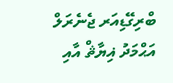ބްރިގޭޑިއަރ ޖެނެރަލް އަޙްމަދު ޣިޔާޘް އާއި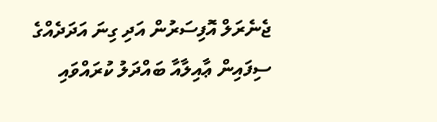ޖެނެރަލް އޮފިސަރުން އަދި ގިނަ އަދަދެއްގެ ސިފައިން ޢާއިލާއާ ބައްދަލު ކުރައްވައި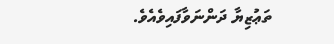ތަޢުޒިޔާ ދަންނަވާފައިވެއެވެ.